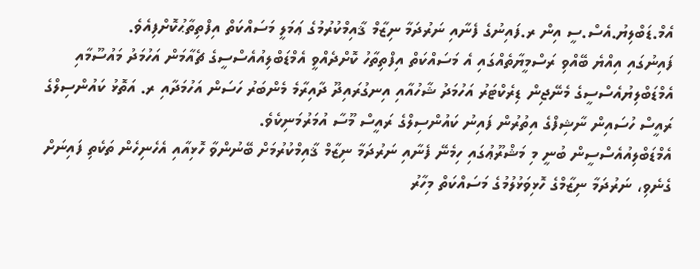އެމް.ޑަބްލިޔު.އެސް.ސީ އިން ރ.ފައިނުގެ ފެނާއި ނަރުދަމާ ނިޒާމް ޤާއިމްކުރުމުގެ ޢަމަލީ މަސައްކަތް އިފްތިތާޙުކޮށްފިއެވެ.
ފައިނުގައި އިއްޔެ ބޭއްވި ރަސްމީޔާތެއްގައި އެ މަސައްކަތް އިފްތިތާހު ކޮށްދެއްވީ އެމްޑަބްލިއުއެސްސީގެ ޗެއާމަން އަހުމަދު މައުސޫމާއި އެމްޑަބްލިޔުއެސްސީގެ މެނޭޖިން ޑިރެކްޓަރު އަހުމަދު ޝާހުއާއި އިނގުރައިދޫ ދާއިރާމެ މެންބަރު ހަސަން އަހުމަދާއި ރ. އަތޮޅު ކައުންސިލްގެ ރައީސް ހުސައިން ނާޝިފްގެ އިތުރުން ފައިނު ކައުންސިލްގެ ރައީސް މޫސާ އުމަރުމަނިކެވެ.
އެމްޑަބްލިއުއެސްސީން ބުނީ މި މަޝްރޫޢުގައި ހިމެނޭ ފެނާއި ނަރުދަމާ ނިޒާމް ޤާއިމްކުރުމަށް ބޭނުންވާ ހޮޅިއާއި އެހެނިހެން ތަކެތި ފައިނަށް ގެނެވި، ނަރުދަމާ ނިޒާމްގެ ހޮޅިވަޅުލުމުގެ މަސައްކަތް މިހާރު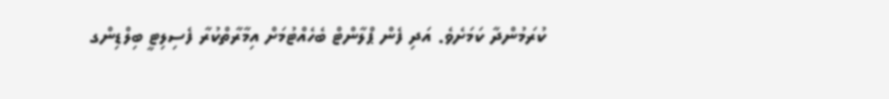ކުރަމުންދާ ކަމަށެވެ. އަދި ފެން ޕްލާންޓް ބެހެއްޓުމަށް އިމާރާތްކުރާ ފެސިލިޓީ ބިލްޑިންގ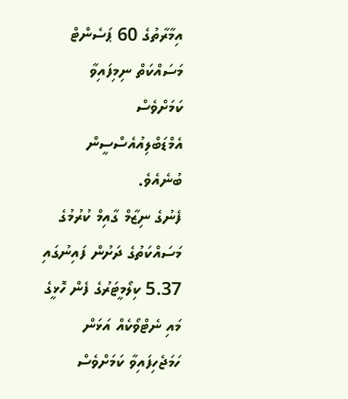އިމާރާތުގެ 60 ޕަސެންޓް މަސައްކަތް ނިމިފައިވާ ކަމަށްވެސް އެމްޑަބްލިއުއެސްސީން ބުނެއެވެ.
ފެނުގެ ނިޒާމް ގާއިމް ކުރުމުގެ މަސައްކަތުގެ ދަށުން ފައިނުގައި 5.37 ކިލޯމީޓަރުގެ ފެން ހޮޅީގެ މައި ނެޓްވޯކެއް އަޅަން ހަމަޖެހިފައިވާ ކަމަށްވެސް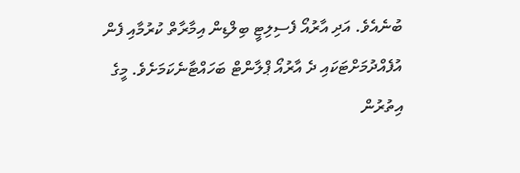ބުނެއެވެ. އަދި އާރުއޯ ފެސިލިޓީ ބިލްޑިން އިމާރާތް ކުރުމާއި ފެން އުފެއްދުމަށްޓަކައި ދެ އާރުއޯ ޕްލާންޓް ބަހައްޓާނެކަމަށެވެ. މީގެ އިތުރުން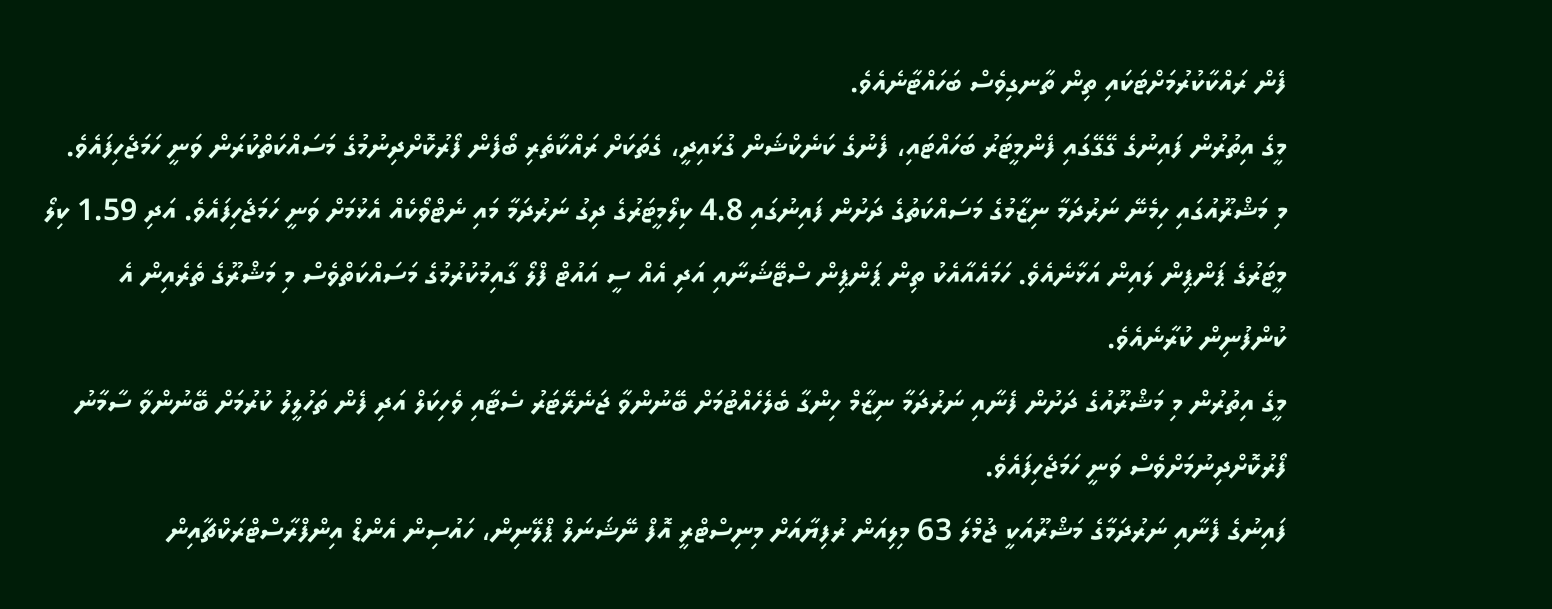ފެން ރައްކާކުރުމަށްޓަކައި ތިން ތާނގިވެސް ބަހައްޓާނެއެވެ.
މީގެ އިތުރުން ފައިނުގެ ގޭގޭގައި ފެންމީޓަރު ބަހައްޓައި، ފެނުގެ ކަނެކްޝަން ގުޅައިދީ، ގެތަކަށް ރައްކާތެރި ބޯފެން ފޯރުކޮށްދިނުމުގެ މަސައްކަތްކުރަން ވަނީ ހަމަޖެހިފައެވެ.
މި މަޝްރޫއުގައި ހިމެނޭ ނަރުދަމާ ނިޒާމުގެ މަސައްކަތުގެ ދަށުން ފައިނުގައި 4.8 ކިލޯމީޓަރުގެ ދިގު ނަރުދަމާ މައި ނެޓްވޯކެއް އެޅުމަށް ވަނީ ހަމަޖެހިފައެވެ. އަދި 1.59 ކިލޯ މީޓަރުގެ ޕަންޕިން ލައިން އަޅާނެއެވެ. ހަމައެއާއެކު ތިން ޕަންޕިން ސްޓޭޝަނާއި އަދި އެއް ސީ އައުޓް ފްލޯ ގާއިމުކުރުމުގެ މަސައްކަތްވެސް މި މަޝްރޫގެ ތެރެއިން އެ ކުންފުނިން ކުރާނެއެވެ.
މީގެ އިތުރުން މި މަޝްރޫއުގެ ދަށުން ފެނާއި ނަރުދަމާ ނިޒާމް ހިންގާ ބެލެހެއްޓުމަށް ބޭނުންވާ ޖަނެރޭޓަރު ސެޓާއި ވެހިކަލް އަދި ފެން ތަހުލީލު ކުރުމަށް ބޭނުންވާ ސާމާނު ފޯރުކޮށްދިނުމަށްވެސް ވަނީ ހަމަޖެހިފައެވެ.
ފައިނުގެ ފެނާއި ނަރުދަމާގެ މަޝްރޫއަކީ ޖުމްލަ 63 މިލިއަން ރުފިޔާއަށް މިނިސްޓްރީ އޮފް ނޭޝަނަލް ޕްލޭނިން، ހައުސިން އެންޑް އިންފްރާސްޓްރަކްޗާއިން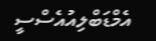އެމްޑަބްލިއުއެސްސީ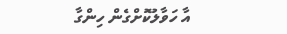އާ ހަވާލުކޮށްގެން ހިންގާ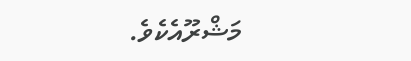މަޝްރޫއެކެވެ.